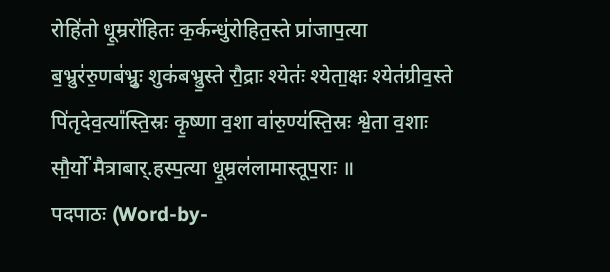रोहि॑तो धू॒म्ररो॑हितः क॒र्कन्धु॑रोहित॒स्ते प्रा॑जाप॒त्या ब॒भ्रुर॑रु॒णब॑भ्रुः॒ शुक॑बभ्रु॒स्ते रौ॒द्राः श्येतः॑ श्येता॒क्षः श्येत॑ग्रीव॒स्ते पि॑तृदेव॒त्या᳚स्ति॒स्रः कृ॒ष्णा व॒शा वा॑रु॒ण्य॑स्ति॒स्रः श्वे॒ता व॒शाः सौ॒र्यो॑ मैत्राबार्.हस्प॒त्या धू॒म्रल॑लामास्तूप॒राः ॥
पदपाठः (Word-by-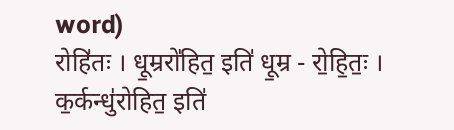word)
रोहि॑तः । धू॒म्ररो॑हित॒ इति॑ धू॒म्र - रो॒हि॒तः॒ । क॒र्कन्धु॑रोहित॒ इति॑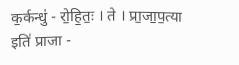क॒र्कन्धु॑ - रो॒हि॒तः॒ । ते । प्रा॒जा॒प॒त्या इति॑ प्राजा -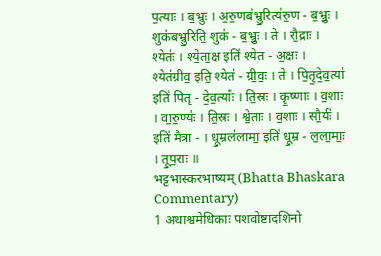प॒त्याः । ब॒भ्रुः । अ॒रु॒णब॑भ्रु॒रित्य॑रु॒ण - ब॒भ्रुः॒ । शुक॑बभ्रु॒रिति॒ शुक॑ - ब॒भ्रुः॒ । ते । रौ॒द्राः । श्येतः॑ । श्ये॒ता॒क्ष इति॑ श्येत - अ॒क्षः । श्येत॑ग्रीव॒ इति॒ श्येत॑ - ग्री॒वः॒ । ते । पि॒तृ॒दे॒व॒त्या॑ इति॑ पितृ - दे॒व॒त्याः᳚ । ति॒स्रः । कृ॒ष्णाः । व॒शाः । वा॒रु॒ण्यः॑ । ति॒स्रः । श्वे॒ताः । व॒शाः । सौ॒र्यः॑ । इति॑ मैत्रा - । धू॒म्रल॑लामा॒ इति॑ धू॒म्र - ल॒ला॒माः॒ । तू॒प॒राः ॥
भट्टभास्करभाष्यम् (Bhatta Bhaskara Commentary)
1 अथाश्वमेधिकाः पशवोष्टादशिनो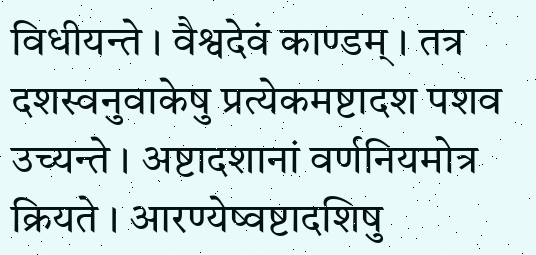विधीयन्ते । वैश्वदेवं काण्डम् । तत्र दशस्वनुवाकेषु प्रत्येकमष्टादश पशव उच्यन्ते । अष्टादशानां वर्णनियमोत्र क्रियते । आरण्येष्वष्टादशिषु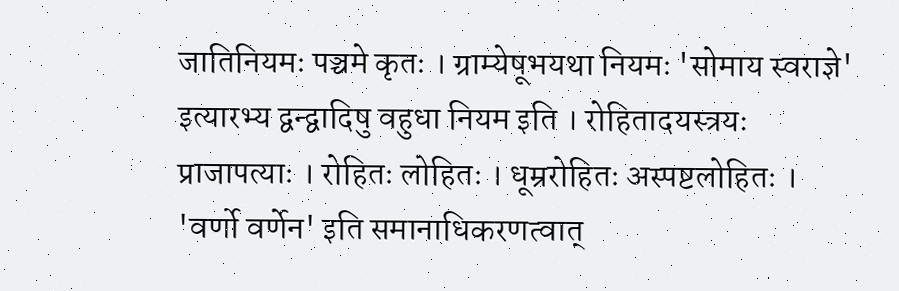जातिनियमः पञ्चमे कृतः । ग्राम्येषूभयथा नियमः 'सोमाय स्वराज्ञे' इत्यारभ्य द्वन्द्वादिषु वहुधा नियम इति । रोहितादयस्त्रयः प्राजापत्याः । रोहितः लोहितः । धूम्ररोहितः अस्पष्टलोहितः । 'वर्णो वर्णेन' इति समानाधिकरणत्वात्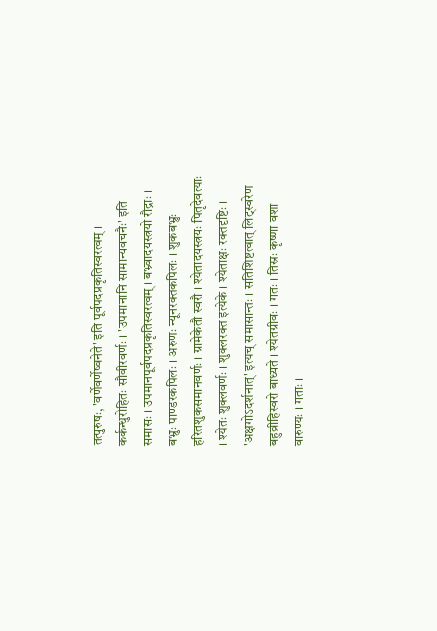तत्पुरुषः, 'वर्णेवर्णेष्वनेते' इति पूर्वपदप्रकृतिस्वरत्वम् । कर्कन्धुरोहितः सौवीरवर्णः । 'उपमानानि सामान्यवचनैः' इति समासः । उपमानपूर्वपदप्रकृतिस्वरत्वम् । बभ्र्वादयस्त्रयो रौद्राः । बभ्रुः पाण्डरकपिलः । अरुणः न्यूनरक्तकपिलः । शुकबभ्रुः हरितशुकसमानवर्णः । ग्रामेकेतौ स्वरौ । श्येतादयस्त्रयः पितृदेवत्याः । श्येतः शुक्लवर्णः । शुक्लरक्त इत्येके । श्येताक्षः रक्तदृष्टिः । 'अक्षगोऽदर्शनात्' इत्यच् समासान्तः । सतिशिष्टत्वात् लिट्स्वरेण बहुव्रीहिस्वरो बाध्यते । श्येतग्रीवः । गतः । तिस्रः कृष्णा वशा वारुण्यः । गताः ।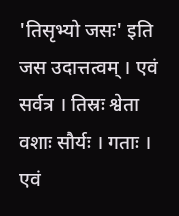'तिसृभ्यो जसः' इति जस उदात्तत्वम् । एवं सर्वत्र । तिस्रः श्वेता वशाः सौर्यः । गताः । एवं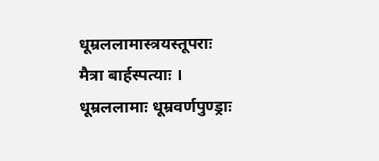धूम्रललामास्त्रयस्तूपराः मैत्रा बार्हस्पत्याः । धूम्रललामाः धूम्रवर्णपुण्ड्राः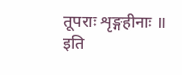तूपराः शृङ्गहीनाः ॥
इति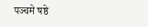पञ्चमे षष्ठे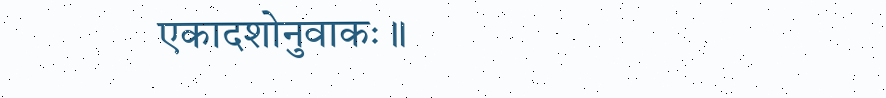एकादशोनुवाकः ॥